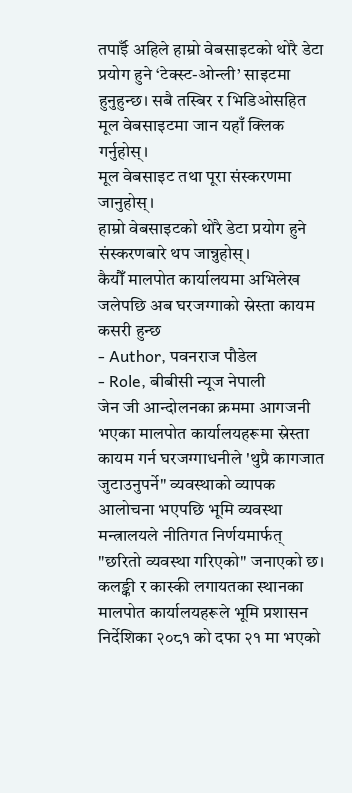तपाईँ अहिले हाम्रो वेबसाइटको थोरै डेटा प्रयोग हुने ‘टेक्स्ट-ओन्ली’ साइटमा हुनुहुन्छ। सबै तस्बिर र भिडिओसहित मूल वेबसाइटमा जान यहाँ क्लिक गर्नुहोस्।
मूल वेबसाइट तथा पूरा संस्करणमा जानुहोस्।
हाम्रो वेबसाइटको थोरै डेटा प्रयोग हुने संस्करणबारे थप जान्नुहोस्।
कैयौँ मालपोत कार्यालयमा अभिलेख जलेपछि अब घरजग्गाको स्रेस्ता कायम कसरी हुन्छ
- Author, पवनराज पौडेल
- Role, बीबीसी न्यूज नेपाली
जेन जी आन्दोलनका क्रममा आगजनी भएका मालपोत कार्यालयहरूमा स्रेस्ता कायम गर्न घरजग्गाधनीले 'थुप्रै कागजात जुटाउनुपर्ने" व्यवस्थाको व्यापक आलोचना भएपछि भूमि व्यवस्था मन्त्रालयले नीतिगत निर्णयमार्फत् "छरितो व्यवस्था गरिएको" जनाएको छ।
कलङ्की र कास्की लगायतका स्थानका मालपोत कार्यालयहरूले भूमि प्रशासन निर्देशिका २०८१ को दफा २१ मा भएको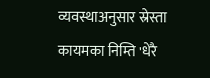व्यवस्थाअनुसार स्रेस्ता कायमका निम्ति 'धेरै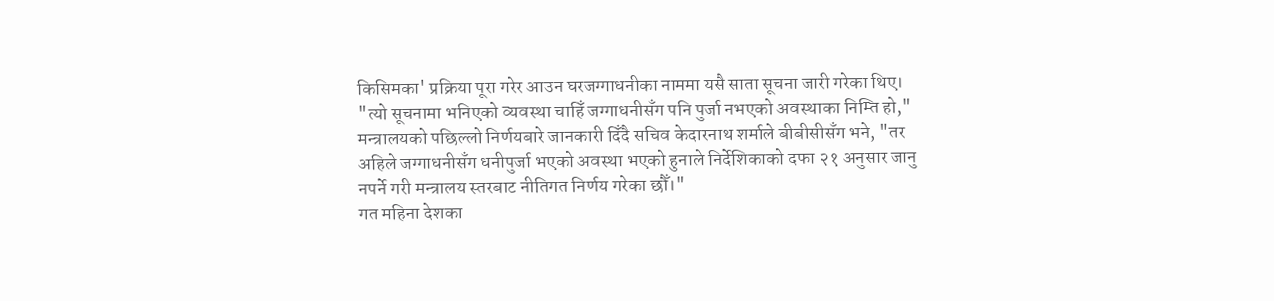किसिमका' प्रक्रिया पूरा गरेर आउन घरजग्गाधनीका नाममा यसै साता सूचना जारी गरेका थिए।
"त्यो सूचनामा भनिएको व्यवस्था चाहिँ जग्गाधनीसँग पनि पुर्जा नभएको अवस्थाका निम्ति हो," मन्त्रालयको पछिल्लो निर्णयबारे जानकारी दिँदै सचिव केदारनाथ शर्माले बीबीसीसँग भने, "तर अहिले जग्गाधनीसँग धनीपुर्जा भएको अवस्था भएको हुनाले निर्देशिकाको दफा २१ अनुसार जानु नपर्ने गरी मन्त्रालय स्तरबाट नीतिगत निर्णय गरेका छौँ।"
गत महिना देशका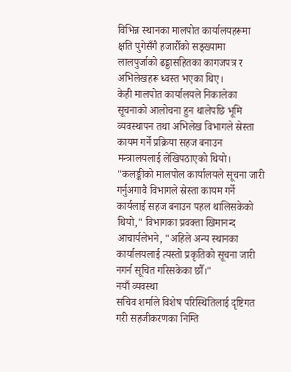विभिन्न स्थानका मालपोत कार्यालयहरूमा क्षति पुगेसँगै हजारौँको सङ्ख्यामा लालपुर्जाको ढड्डासहितका कागजपत्र र अभिलेखहरू ध्वस्त भएका थिए।
केही मालपोत कार्यालयले निकालेका सूचनाको आलोचना हुन थालेपछि भूमि व्यवस्थापन तथा अभिलेख विभागले स्रेस्ता कायम गर्ने प्रक्रिया सहज बनाउन मन्त्रालयलाई लेखिपठाएको थियो।
"कलङ्कीको मालपोल कार्यालयले सूचना जारी गर्नुअगावै विभागले स्रेस्ता कायम गर्ने कार्यलाई सहज बनाउन पहल थालिसकेको थियो," विभागका प्रवक्ता खिमानन्द आचार्यलेभने, "अहिले अन्य स्थानका कार्यालयलाई त्यस्तो प्रकृतिको सूचना जारी नगर्न सूचित गरिसकेका छौँ।"
नयाँ व्यवस्था
सचिव शर्माले विशेष परिस्थितिलाई दृष्टिगत गरी सहजीकरणका निम्ति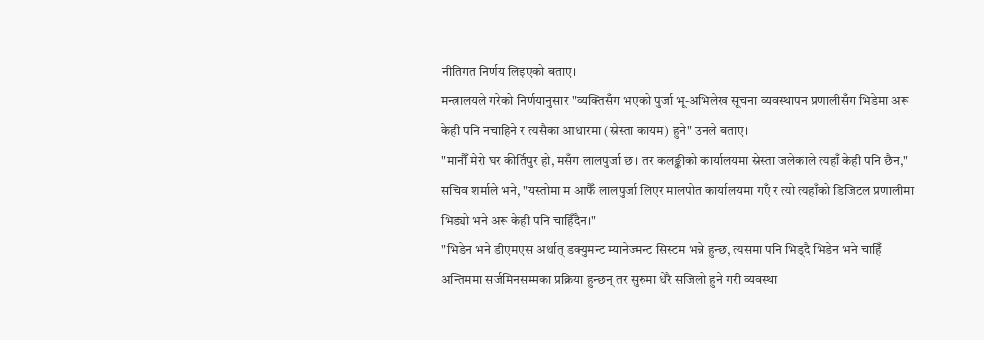नीतिगत निर्णय लिइएको बताए।
मन्त्रालयले गरेको निर्णयानुसार "व्यक्तिसँग भएको पुर्जा भू-अभिलेख सूचना व्यवस्थापन प्रणालीसँग भिडेमा अरू केही पनि नचाहिने र त्यसैका आधारमा (स्रेस्ता कायम) हुने" उनले बताए।
"मानौँ मेरो घर कीर्तिपुर हो, मसँग लालपुर्जा छ। तर कलङ्कीको कार्यालयमा स्रेस्ता जलेकाले त्यहाँ केही पनि छैन," सचिव शर्माले भने, "यस्तोमा म आफैँ लालपुर्जा लिएर मालपोत कार्यालयमा गएँ र त्यो त्यहाँको डिजिटल प्रणालीमा भिड्यो भने अरू केही पनि चाहिँदैन।"
"भिडेन भने डीएमएस अर्थात् डक्युमन्ट म्यानेज्मन्ट सिस्टम भन्ने हुन्छ, त्यसमा पनि भिड्दै भिडेन भने चाहिँ अन्तिममा सर्जमिनसम्मका प्रक्रिया हुन्छन् तर सुरुमा धेरै सजिलो हुने गरी व्यवस्था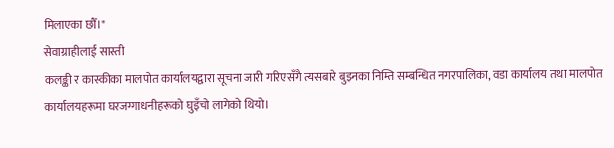मिलाएका छौँ।"
सेवाग्राहीलाई सास्ती
कलङ्की र कास्कीका मालपोत कार्यालयद्वारा सूचना जारी गरिएसँगै त्यसबारे बुझ्नका निम्ति सम्बन्धित नगरपालिका, वडा कार्यालय तथा मालपोत कार्यालयहरूमा घरजग्गाधनीहरूको घुइँचो लागेको थियो।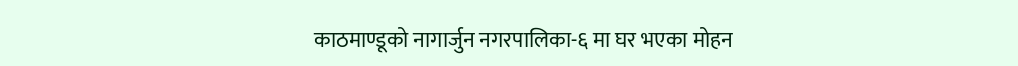काठमाण्डूको नागार्जुन नगरपालिका-६ मा घर भएका मोहन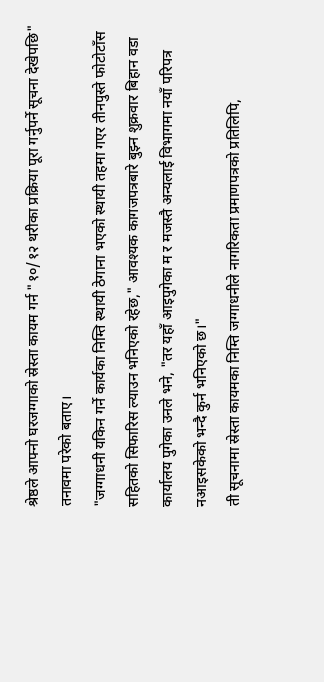श्रेष्ठले आफ्नो घरजग्गाको स्रेस्ता कायम गर्न "१०/१२ थरीका प्रक्रिया पूरा गर्नुपर्ने सूचना देखेपछि" तनावमा परेको बताए।
"जग्गाधनी यकिन गर्ने कार्यका निम्ति स्थायी ठेगाना भएको स्थायी तहमा गएर तीनपुस्ते फोटोटाँस सहितको सिफारिस ल्याउन भनिएको रहेछ," आवश्यक कागजपत्रबारे बुझ्न शुक्रवार बिहान वडा कार्यालय पुगेका उनले भने, "तर यहाँ आइपुगेका म र मजस्तै अन्यलाई विभागमा नयाँ परिपत्र नआइसकेको भन्दै कुर्न भनिएको छ।"
ती सूचनामा स्रेस्ता कायमका निम्ति जग्गाधनीले नागरिकता प्रमाणपत्रको प्रतिलिपि,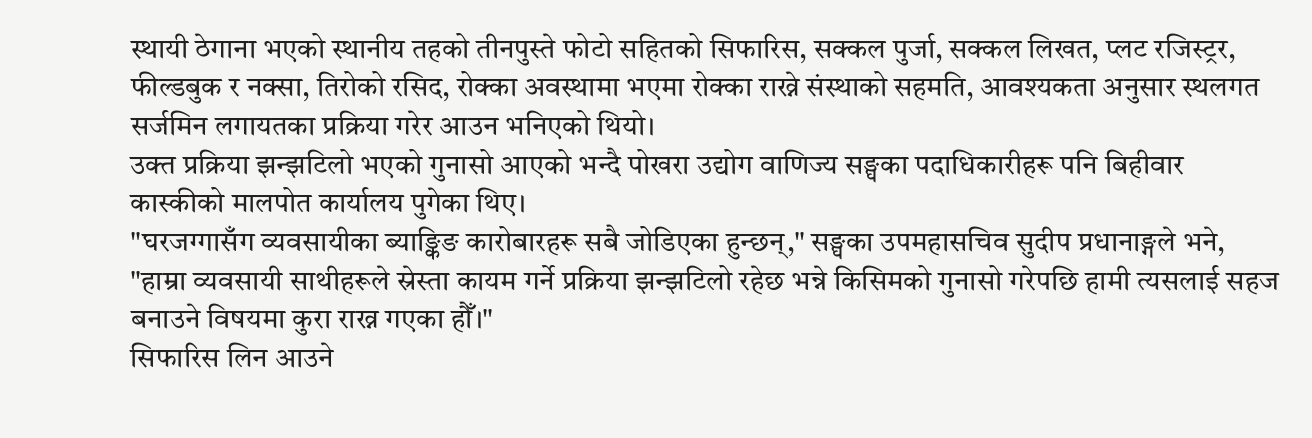स्थायी ठेगाना भएको स्थानीय तहको तीनपुस्ते फोटो सहितको सिफारिस, सक्कल पुर्जा, सक्कल लिखत, प्लट रजिस्ट्रर, फील्डबुक र नक्सा, तिरोको रसिद, रोक्का अवस्थामा भएमा रोक्का राख्ने संस्थाको सहमति, आवश्यकता अनुसार स्थलगत सर्जमिन लगायतका प्रक्रिया गरेर आउन भनिएको थियो।
उक्त प्रक्रिया झन्झटिलो भएको गुनासो आएको भन्दै पोखरा उद्योग वाणिज्य सङ्घका पदाधिकारीहरू पनि बिहीवार कास्कीको मालपोत कार्यालय पुगेका थिए।
"घरजग्गासँग व्यवसायीका ब्याङ्किङ कारोबारहरू सबै जोडिएका हुन्छन्," सङ्घका उपमहासचिव सुदीप प्रधानाङ्गले भने, "हाम्रा व्यवसायी साथीहरूले स्रेस्ता कायम गर्ने प्रक्रिया झन्झटिलो रहेछ भन्ने किसिमको गुनासो गरेपछि हामी त्यसलाई सहज बनाउने विषयमा कुरा राख्न गएका हौँ।"
सिफारिस लिन आउने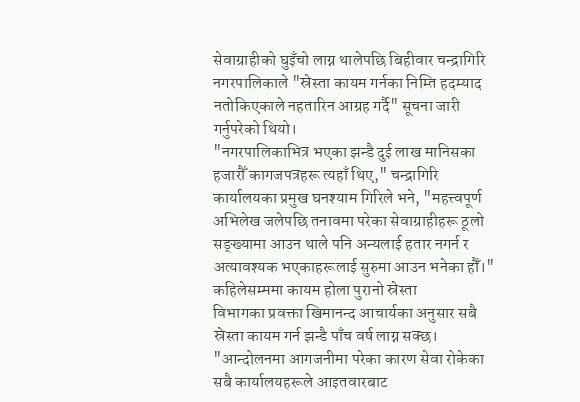सेवाग्राहीको घुइँचो लाग्न थालेपछि बिहीवार चन्द्रागिरि नगरपालिकाले "स्रेस्ता कायम गर्नका निम्ति हदम्याद नतोकिएकाले नहतारिन आग्रह गर्दै" सूचना जारी गर्नुपरेको थियो।
"नगरपालिकाभित्र भएका झन्डै दुई लाख मानिसका हजारौँ कागजपत्रहरू त्यहाँ थिए," चन्द्रागिरि कार्यालयका प्रमुख घनश्याम गिरिले भने, "महत्त्वपूर्ण अभिलेख जलेपछि तनावमा परेका सेवाग्राहीहरू ठूलो सङ्ख्यामा आउन थाले पनि अन्यलाई हतार नगर्न र अत्यावश्यक भएकाहरूलाई सुरुमा आउन भनेका हौँ।"
कहिलेसम्ममा कायम होला पुरानो स्रेस्ता
विभागका प्रवक्ता खिमानन्द आचार्यका अनुसार सबै स्रेस्ता कायम गर्न झन्डै पाँच वर्ष लाग्न सक्छ।
"आन्दोलनमा आगजनीमा परेका कारण सेवा रोकेका सबै कार्यालयहरूले आइतवारबाट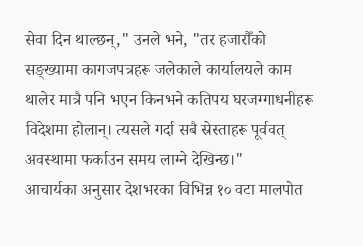सेवा दिन थाल्छन्," उनले भने, "तर हजारौँको सङ्ख्यामा कागजपत्रहरू जलेकाले कार्यालयले काम थालेर मात्रै पनि भएन किनभने कतिपय घरजग्गाधनीहरू विदेशमा होलान्। त्यसले गर्दा सबै स्रेस्ताहरू पूर्ववत् अवस्थामा फर्काउन समय लाग्ने देखिन्छ।"
आचार्यका अनुसार देशभरका विभिन्न १० वटा मालपोत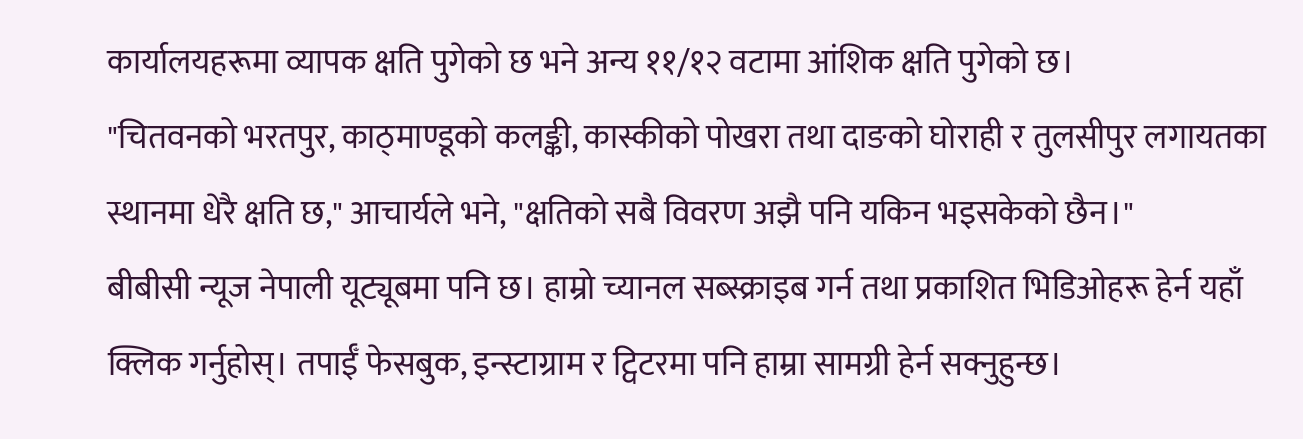कार्यालयहरूमा व्यापक क्षति पुगेको छ भने अन्य ११/१२ वटामा आंशिक क्षति पुगेको छ।
"चितवनको भरतपुर, काठ्माण्डूको कलङ्की, कास्कीको पोखरा तथा दाङको घोराही र तुलसीपुर लगायतका स्थानमा धेरै क्षति छ," आचार्यले भने, "क्षतिको सबै विवरण अझै पनि यकिन भइसकेको छैन।"
बीबीसी न्यूज नेपाली यूट्यूबमा पनि छ। हाम्रो च्यानल सब्स्क्राइब गर्न तथा प्रकाशित भिडिओहरू हेर्न यहाँ क्लिक गर्नुहोस्। तपाईँ फेसबुक, इन्स्टाग्राम र ट्विटरमा पनि हाम्रा सामग्री हेर्न सक्नुहुन्छ।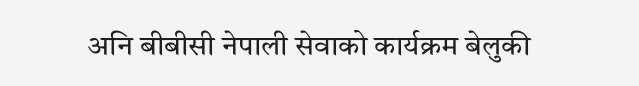अनि बीबीसी नेपाली सेवाको कार्यक्रम बेलुकी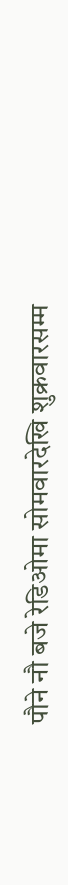पौने नौ बजे रेडिओमा सोमवारदेखि शुक्रवारसम्म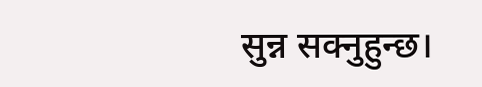सुन्न सक्नुहुन्छ।